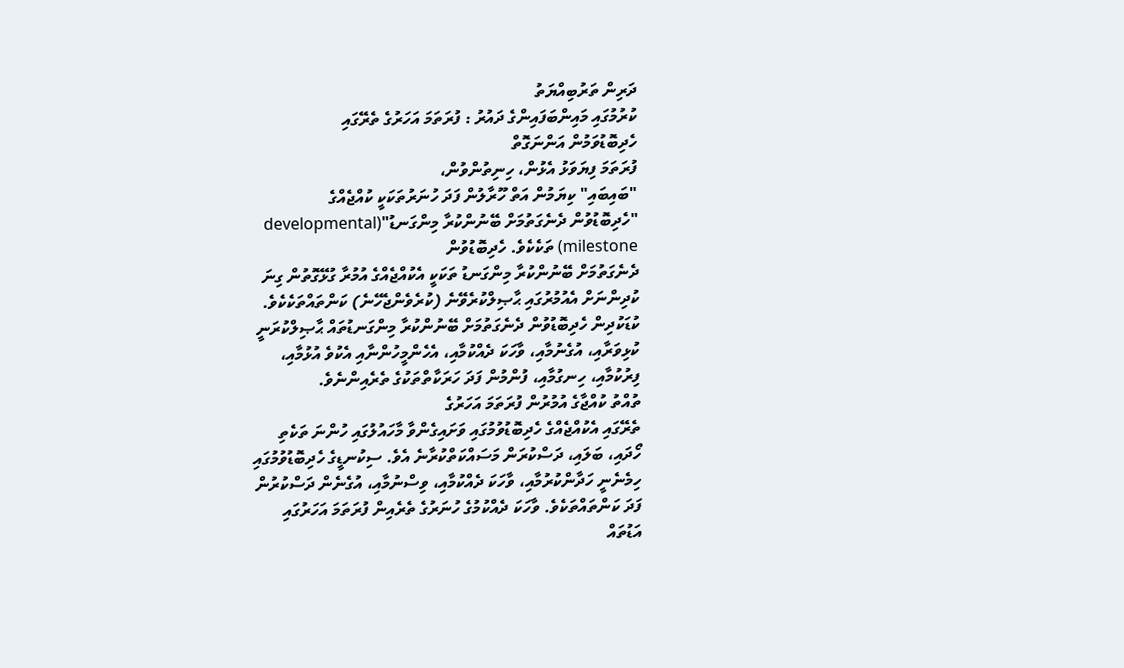ދަރިން ތަރުބިއްޔަތު
ކުރުމުގައި މައިންބަފައިންގެ ދައުރު : ފުރަތަމަ އަހަރުގެ ތެރޭގައި
ހެދިބޮޑުވަމުން އަންނަގޮތް
ފުރަތަމަ ފިޔަވަޅު އެޅުން، ހިނިތުންވުން،
"ބައިބައި" ކިޔަމުން އަތް ހޫރާލުން ފަދަ ހުނަރުތަކަކީ ކުއްޖެއްގެ
"ހެދިބޮޑުވުން ދެނެގަތުމަށް ބޭނުންކުރާ މިންގަނޑު"(developmental
milestone) ތަކެކެވެ. ހެދިބޮޑުވުން
ދެނެގަތުމަށް ބޭނުންކުރާ މިންގަނޑު ތަކަކީ އެކުއްޖެއްގެ އުމުރާ ގުޅޭގޮތުން ގިނަ
ކުދިންނަށް އެއުމުރުގައި ޙާޞިލްކުރެވޭނެ (ކުރެވެންޖެހޭނެ) ކަންތައްތަކެކެވެ.
ކުޑަކުދިން ހެދިބޮޑުވުން ދެނެގަތުމަށް ބޭނުންކުރާ މިންގަނޑުތައް ޙާޞިލްކުރަނީ
ކުޅިވަރާއި، އުގެނުމާއި، ވާހަކަ ދެއްކުމާއި، އެހެންމީހުންނާއި އެކުވެ އުޅުމާއި،
ފިރުކުމާއި، ހިނގުމާއި، ފުންމުން ފަދަ ހަރަކާތްތަކުގެ ތެރެއިންނެވެ.
ތުއްތު ކުއްޖާގެ އުމުރުން ފުރަތަމަ އަހަރުގެ
ތެރޭގައި އެކުއްޖެއްގެ ހެދިބޮޑުވުމުގައި ވަށައިގެންވާ މާހައުލުގައި ހުންނަ ތަކެތި
ހޯދައި، ބަލައި، ދަސްކުރަން މަސައްކަތްކުރާނެ އެވެ. ސިކުނޑީގެ ހެދިބޮޑުވުމުގައި
ހިމެނެނީ ހަދާންކުރުމާއި، ވާހަކަ ދެއްކުމާއި، ވިސްނުމާއި، އުގެނެން ދަސްކުރުން
ފަދަ ކަންތައްތަކެވެ. ވާހަކަ ދެއްކުމުގެ ހުނަރުގެ ތެރެއިން ފުރަތަމަ އަހަރުގައި
އަޑުތައް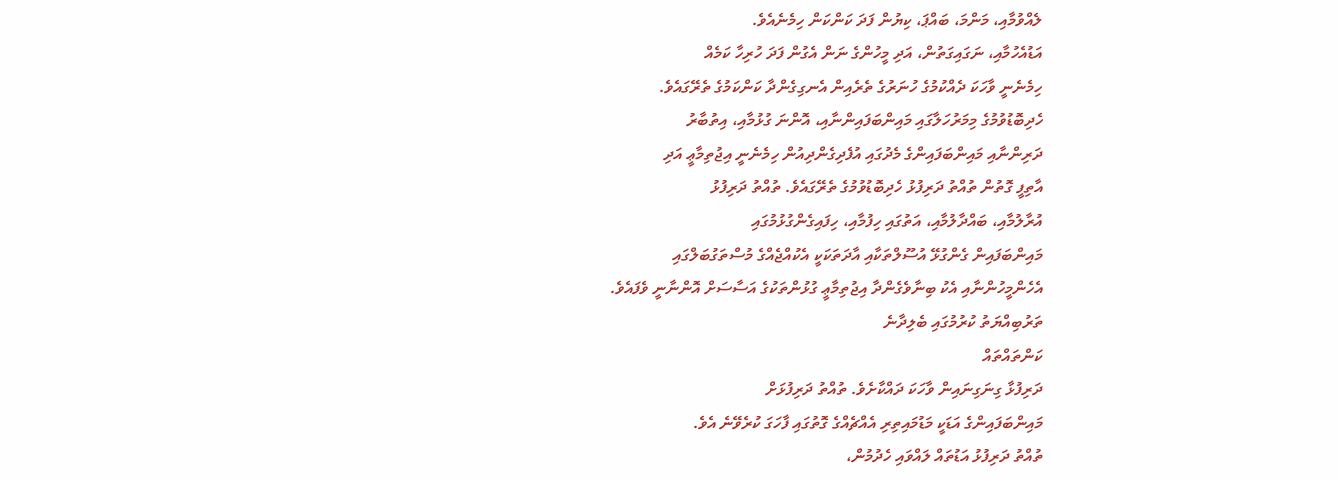ލެއްވުމާއި، މަންމަ، ބައްޕަ، ކިޔުން ފަދަ ކަންކަން ހިމެނެއެވެ.
އަޑުއެހުމާއި، ނަގައިގަތުން، އަދި މީހުންގެ ނަން އެގުން ފަދަ ހުރިހާ ކަމެއް
ހިމެނެނީ ވާހަކަ ދެއްކުމުގެ ހުނަރުގެ ތެރެއިން އެނގިގެންދާ ކަންކަމުގެ ތެރޭގައެވެ.
ހެދިބޮޑުވުމުގެ މިމަރުހަލާގައި މައިންބަފައިންނާއި، އޮންނަ ގުޅުމާއި، އިތުބާރު
ދަރިންނާއި މައިންބަފައިންގެ މެދުގައި އުފެދިގެންދިއުން ހިމެނެނީ އިޖުތިމާޢީ އަދި
އާތިފީ ގޮތުން ތުއްތު ދަރިފުޅު ހެދިބޮޑުވުމުގެ ތެރޭގައެވެ. ތުއްތު ދަރިފުޅު
އުރާލުމާއި، ބައްދާލުމާއި، އަތުގައި ހިފުމާއި، ހިފައިގެންގުޅުމުގައި
މައިންބަފައިން ގެންގުޅޭ އުސޫލްތަކާއި އާދަތަކަކީ އެކުއްޖެއްގެ މުސްތަގުބަލްގައި
އެހެންމީހުންނާއި އެކު ބިނާވެގެންދާ އިޖުތިމާޢީ ގުޅުންތަކުގެ އަސާސަށް އޮންނާނީ ވެފައެވެ.
ތަރުބިއްޔަތު ކުރުމުގައި ބެލިދާނެ
ކަންތައްތައް
ދަރިފުޅާ ގިނަގިނައިން ވާހަކަ ދައްކާށެވެ. ތުއްތު ދަރިފުޅަށް
މައިންބަފައިންގެ އަޑަކީ މަޑުމައިތިރި އެއްޗެއްގެ ގޮތުގައި ފާހަގަ ކުރެވޭނެ އެވެ.
ތުއްތު ދަރިފުޅު އަޑުތައް ލައްވައި ހެދުމުން،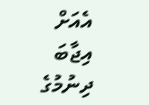އެއަށް އިޖާބަ ދިނުމުގެ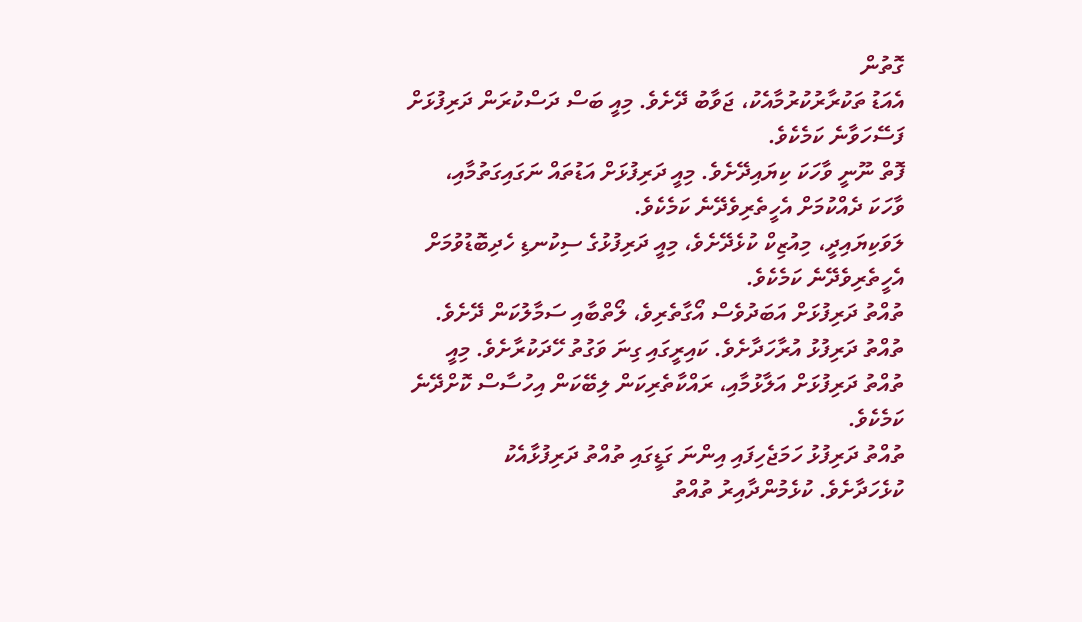ގޮތުން
އެއަޑު ތަކުރާރުކުރުމާއެކު، ޖަވާބު ދޭށެވެ. މިއީ ބަސް ދަސްކުރަން ދަރިފުޅަށް
ފަސޭހަވާނެ ކަމެކެވެ.
ފޮތް ނޫނީ ވާހަކަ ކިޔައިދޭށެވެ. މިއީ ދަރިފުޅަށް އަޑުތައް ނަގައިގަތުމާއި،
ވާހަކަ ދެއްކުމަށް އެހީތެރިވެދޭނެ ކަމެކެވެ.
ލަވަކިޔައިދީ، މިއުޒިކް ކުޅެދޭށެވެ، މިއީ ދަރިފުޅުގެ ސިކުނޑި ހެދިބޮޑުވުމަށް
އެހީތެރިވެދޭނެ ކަމެކެވެ.
ތުއްތު ދަރިފުޅަށް އަބަދުވެސް އޯގާތެރިވެ، ލޯތްބާއި ސަމާލުކަން ދޭށެވެ.
ތުއްތު ދަރިފުޅު އުރާހަދާށެވެ. ކައިރީގައި ގިނަ ވަގުތު ހޭދަކުރާށެވެ. މިއީ
ތުއްތު ދަރިފުޅަށް އަލާޅުމާއި، ރައްކާތެރިކަން ލިބޭކަން އިހުސާސް ކޮށްދޭނެ
ކަމެކެވެ.
ތުއްތު ދަރިފުޅު ހަމަޖެހިފައި އިންނަ ގަޑީގައި ތުއްތު ދަރިފުޅާއެކު
ކުޅެހަދާށެވެ. ކުޅެމުންދާއިރު ތުއްތު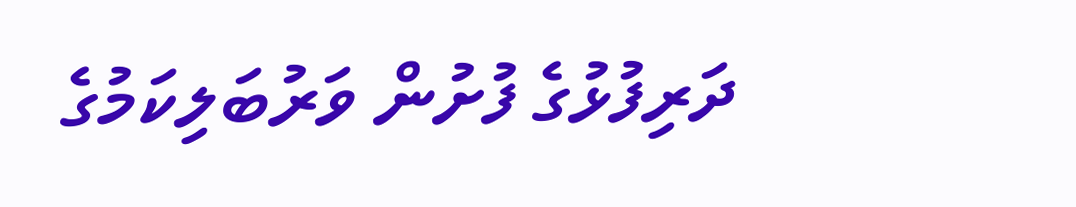ދަރިފުޅުގެ ފުށުން ވަރުބަލިކަމުގެ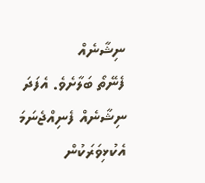ނިޝާނެއް
ފެނޭތޯ ބަލާށެވެ. އެފަދަ ނިޝާނެއް ފެނިއްޖެނަމަ އެކުޅިވަރަކުން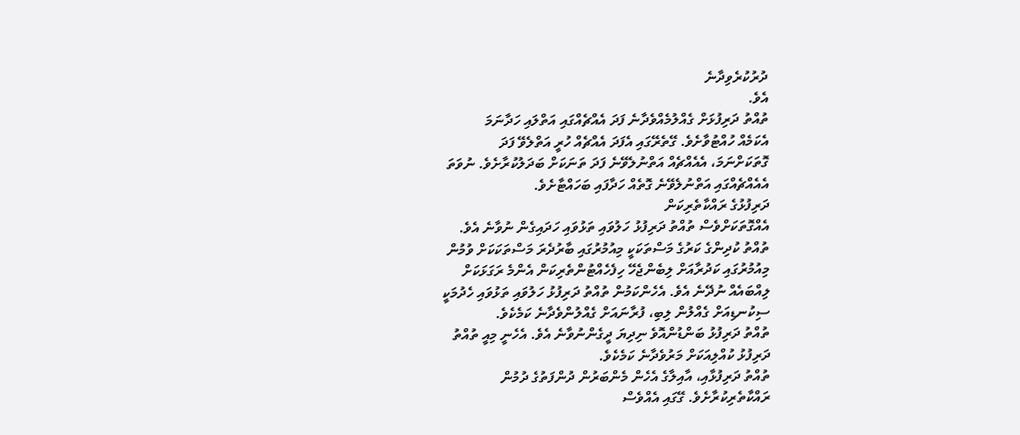ދުރުކުރެވިދާނެ
އެވެ.
ތުއްތު ދަރިފުޅަށް ގެއްލުމެއްވެދާނެ ފަދަ އެއްޗެއްގައި އަތްލައި ހަދާނަމަ
އެކަމެއް ހުއްޓުވާށެވެ. ގޭތެރޭގައި އެފަދަ އެއްޗެއް ހުރީ އަތްލެވޭ ފަދަ
ގޮތަކަށްނަމަ، އެއެއްޗެއް އަތްނުލެވޭނެ ފަދަ ތަނަކަށް ބަދަލުކުރާށެވެ. ނުވަތަ
އެއެއްޗެއްގައި އަތްނުލެވޭނެ ގޮތެއް ހަދާފައި ބަހައްޓާށެވެ.
ދަރިފުޅުގެ ރައްކާތެރިކަން
އެއްގޮތަކަށްވެސް ތުއްތު ދަރިފުޅު ހަލުވައި ތަޅުވައި ހަދައިގެން ނުވާނެ އެވެ.
ތުއްތު ކުދިންގެ ކަރުގެ މަސްތަކަކީ މިއުމުރުގައި ބާރުދެރަ މަސްތަކަކަށް ވުމުން
މިއުމުރުގައި ކަދުރާއަށް ލިބެންޖެހޭ ހިފެހެއްޓުންތެރިކަން އެންމެ ރަގަޅަކަށް
ލިއްބައެއް ނުދޭނެ އެވެ. އެހެންކަމުން ތުއްތު ދަރިފުޅު ހަލުވައި ތަޅުވައި ހެދުމަކީ
ސިކުނޑިއަށް ގެއްލުން ލިބި، ފުރާނައަށް ގެއްލުންވެދާނެ ކަމެކެވެ.
ތުއްތު ދަރިފުޅު ބަންޑުންއޮވެ ނިދިޔަ ދީގެންނުވާނެ އެވެ. އެހެނީ މިއީ ތުއްތު
ދަރިފުޅު ކުއްލިއަކަށް މަރުވެދާނެ ކަމެކެވެ.
ތުއްތު ދަރިފުޅާއި، އާއިލާގެ އެހެން މެންބަރުން ދުންފަތުގެ ދުމުން
ރައްކާތެރިކުރާށެވެ. ގޭގައި އެއްވެސް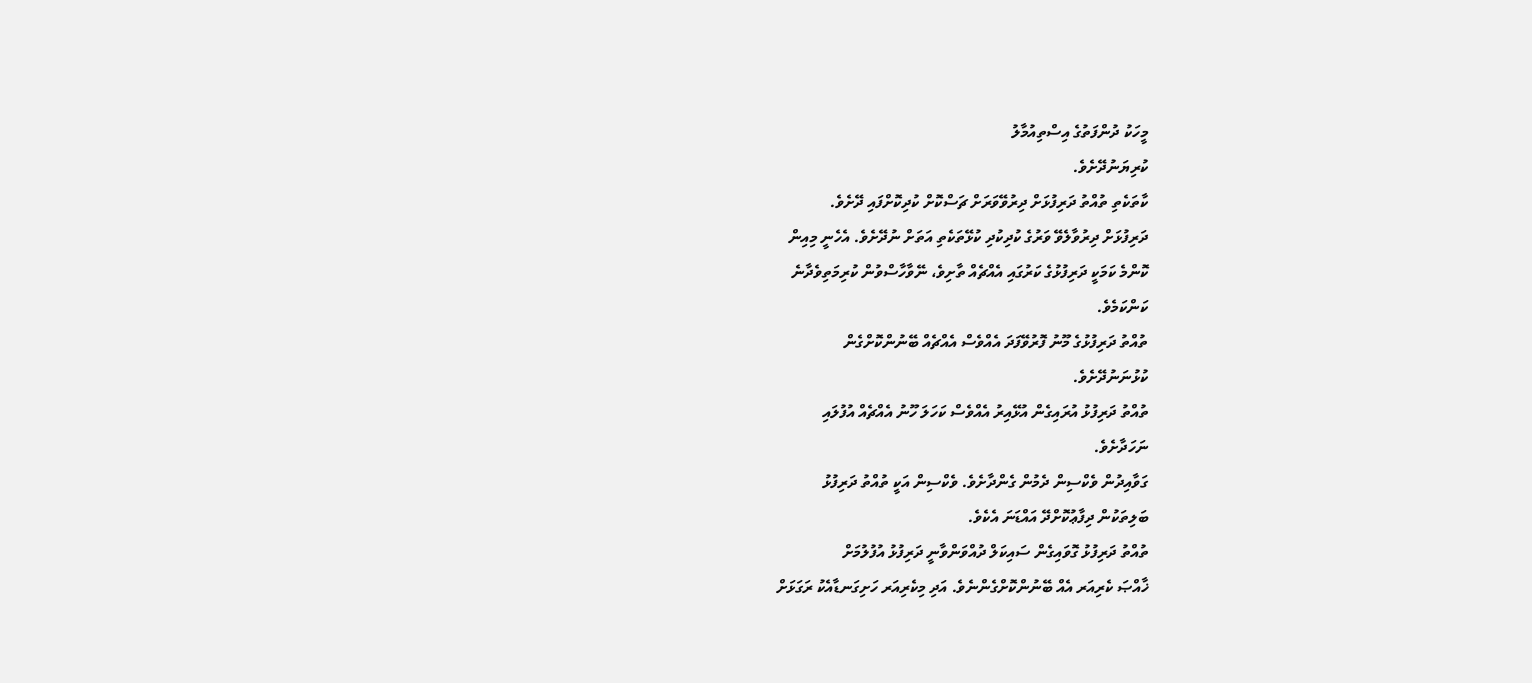މީހަކު ދުންފަތުގެ އިސްތިއުމާލު
ކުރިޔަނުދޭށެވެ.
ކާތަކެތި ތުއްތު ދަރިފުޅަށް ދިރުވޭވަރަށް ޗަސްކޮށް ކުދިކޮށްފައި ދޭށެވެ.
ދަރިފުޅަށް ދިރުވާލެވޭ ވަރުގެ ކުދިކުދި ކުޅޭތަކެތި އަތަށް ނުދޭށެވެ. އެހެނީ މިއިން
ކޮންމެ ކަމަކީ ދަރިފުޅުގެ ކަރުގައި އެއްޗެއް ތާށިވެ، ނޭވާހާސްވުން ކުރިމަތިވެދާނެ
ކަންކަމެވެ.
ތުއްތު ދަރިފުޅުގެ މޫނު ފޮރުވޭފަދަ އެއްވެސް އެއްޗެއް ބޭނުންކޮށްގެން
ކުޅުނަނުދޭށެވެ.
ތުއްތު ދަރިފުޅު އުރައިގެން އުޅޭއިރު އެއްވެސް ކަހަލަ ހޫނު އެއްޗެއް އުފުލައި
ނަހަދާށެވެ.
ގަވާއިދުން ވެކްސިން ދެމުން ގެންދާށެވެ. ވެކްސިން އަކީ ތުއްތު ދަރިފުޅު
ބަލިތަކުން ދިފާޢުކޮށްދޭ އައްޑަނަ އެކެވެ.
ތުއްތު ދަރިފުޅު ގޮވައިގެން ސައިކަލް ދުއްވަންވާނީ ދަރިފުޅު އުފުލުމަށް
ޚާއްޞަ ކެރިއަރ އެއް ބޭނުންކޮށްގެންނެވެ. އަދި މިކެރިއަރ ހަށިގަނޑާއެކު ރަގަޅަށް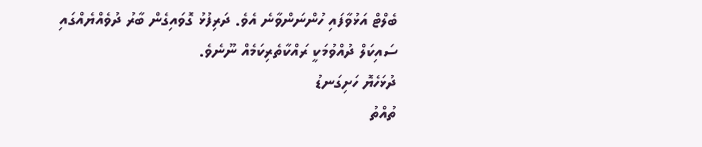ބެލްޓް އަޅުވާފައި ހުންނަންވާނެ އެވެ. ދަރިފުޅު ގޮވައިގެން ބާރު ދުވެއްޔެއްގައި
ސައިކަލް ދުއްވުމަކީ ރައްކާތެރިކަމެއް ނޫނެވެ.
ދުޅަހެޔޮ ހަށިގަނޑު
ތުއްތު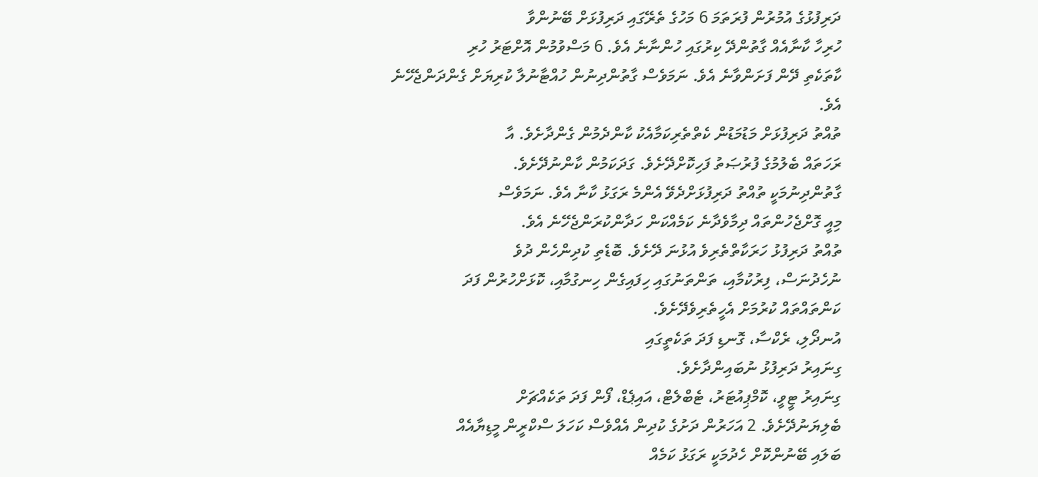ދަރިފުޅުގެ އުމުރުން ފުރަތަމަ 6 މަހުގެ ތެރޭގައި ދަރިފުޅަށް ބޭނުންވާ
ހުރިހާ ކާނާއެއް ގާތުންދޭ ކިރުގައި ހުންނާނެ އެވެ. 6 މަސްވުމުން އޮށްޓަރު ހުރި
ކާތަކެތި ދޭން ފަށަންވާނެ އެވެ. ނަމަވެސް ގާތުންދިނުން ހުއްޓާނުލާ ކުރިޔަށް ގެންދަންޖެހޭނެ
އެވެ.
ތުއްތު ދަރިފުޅަށް މަޑުމަޑުން ކެތްތެރިކަމާއެކު ކާންދެމުން ގެންދާށެވެ. އާ
ރަހަތައް ބެލުމުގެ ފުރުޞަތު ފަހިކޮށްދޭށެވެ. ގަދަކަމުން ކާންނުދޭށެވެ.
ގާތުންދިނުމަކީ ތުއްތު ދަރިފުޅަށްދެވޭ އެންމެ ރަގަޅު ކާނާ އެވެ. ނަމަވެސް
މިއީ ގޮށްޖެހުންތައް ދިމާވެދާނެ ކަމެއްކަން ހަދާންކުރަންޖެހޭނެ އެވެ.
ތުއްތު ދަރިފުޅު ހަރަކާތްތެރިވެ އުޅުނަ ދޭށެވެ. ބޮޑެތި ކުދިންހެން ދުވެ
ނުހެދުނަސް، ފިރުކުމާއި، ތަންތަނުގައި ހިފައިގެން ހިނގުމާއި، ކޮޅަށްހުރުން ފަދަ
ކަންތައްތައް ކުރުމަށް އެހީތެރިވެދޭށެވެ.
އުނދޯލި، ރެކްސާ، ގޮނޑި ފަދަ ތަކެތީގައި
ގިނައިރު ދަރިފުޅު ނުބައިންދާށެވެ.
ގިނައިރު ޓީވީ، ކޮމްޕިއުޓަރު، ޓެބްލެޓް، އައިޕެޑް، ފޯން ފަދަ ތަކެއްޗަށް
ބެލިޔަނުދޭށެވެ. 2 އަހަރުން ދަށުގެ ކުދިން އެއްވެސް ކަހަލަ ސްކްރީން މީޑިޔާއެއް
ބަލައި ބޭނުންކޮށް ހެދުމަކީ ރަގަޅު ކަމެއް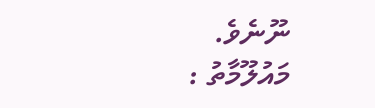ނޫނެވެ.
މައުލޫމާތު :